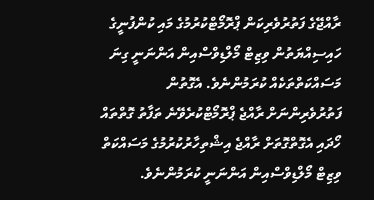ރާއްޖޭގެ ފަތުރުވެރިކަން ޕްރޮމޯޓްކުރުމުގެ މައި ކުންފުނީގެ ހައިސިއްޔަތުން ވިޒިޓް މޯލްޑިވްސްއިން އަންނަނީ ގިނަ މަސައްކަތްތަކެއް ކުރަމުންނެވެ. އެގޮތުން ފަތުރުވެރިންނަށް ރާއްޖެ ޕްރޮމޯޓްކުރެވޭނެ ތަފާތު ގޮތްތައް ހޯދައި އެގޮތްގޮތަށް ރާއްޖެ އިޝްތިހާރުކުރުމުގެ މަސައްކަތް ވިޒިޓް މޯލްޑިވްސްއިން އަންނަނީ ކުރަމުންނެވެ.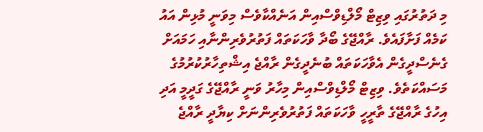މި ދަތުރުގައި ވިޒިޓް މޯލްޑިވްސްއިން އަނެއްކާވެސް މިވަނީ މުޅިން އައު ކަމެއް ފަށާފައެވެ. ރާއްޖޭގެ ބޯދާ ވާހަކަތައް ފަތުރުވެރިންނާއި ހަމައަށް ގެނެސްދީގެން އެވާހަކަތައް ބުނެދީގެން ރާއްޖެ އިޝްތިހާރުކުރުމުގެ މަސައްކަތެވެ. ވިޒިޓް މޯލްޑިވްސްއިން މިހާރު ވަނީ ރާއްޖޭގެ ގަދީމީ އަދި އިހުގެ ރާއްޖޭގެ ތާރީހީ ވާހަކަތައް ފަތުރުވެރިންނަށް ކިޔާދީ ރާއްޖެ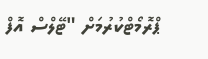ޕްރޮމޯޓްކުރުމަށް "ޓޭލްސް އޮފް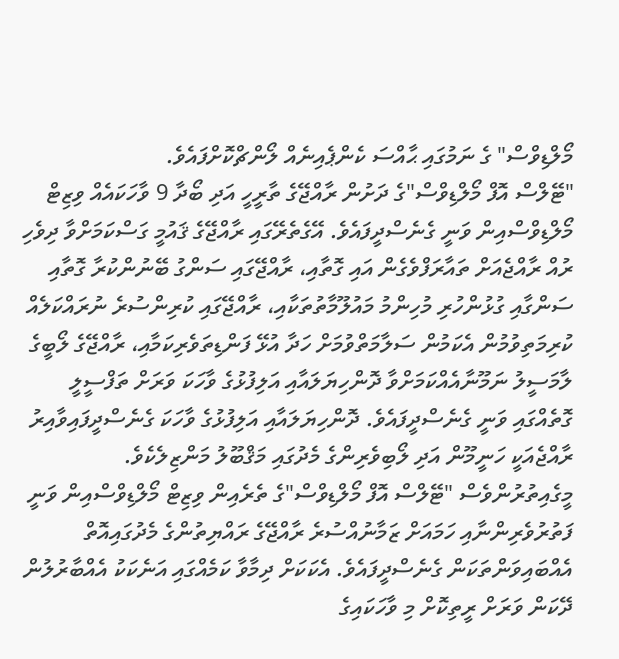މޯލްޑިވްސް" ގެ ނަމުގައި ޙާއްސަ ކެންޕެއިނެއް ލޯންޗްކޮށްފައެވެ.
"ޓޭލްސް އޮފް މޯލްޑިވްސް"ގެ ދަށުން ރާއްޖޭގެ ތާރީހީ އަދި ބޯދާ 9 ވާހަކައެއް ވިޒިޓް މޯލްޑިވްސްއިން ވަނީ ގެނެސްދީފައެވެ. އޭގެތެރޭގައި ރާއްޖޭގެ ޤައުމީ ގަސްކަމަށްވާ ދިވެހި ރުއް ރާއްޖެއަށް ތައާރަފްވެގެން އައި ގޮތާއި، ރާއްޖޭގައި ސަންގު ބޭނުންކުރާ ގޮތާއި ސަންގާއި ގުޅުންހުރި މުހިންމު މައުލޫމާތުތަކާއި، ރާއްޖޭގައި ކުރިންސުރެ ނުރައްކަލެއް ކުރިމަތިވުމުން އެކަމުން ސަލާމަތްވުމަށް ހަދާ އުޅޭ ފަންޑިތަވެރިކަމާއި، ރާއްޖޭގެ ލޯބީގެ ލާމަސީލު ނަމޫނާއެއްކަމަށްވާ ދޮންހިޔަލައާއި އަލިފުޅުގެ ވާހަކަ ވަރަށް ތަފްސީލީ ގޮތެއްގައި ވަނީ ގެނެސްދީފައެވެ. ދޮންހިޔަލައާއި އަލިފުޅުގެ ވާހަކަ ގެނެސްދީފައިވާއިރު ރާއްޖެއަކީ ހަނީމޫން އަދި ލޯބިވެރިންގެ މެދުގައި މަޤްބޫލު މަންޒިލެކެވެ.
މީގެއިތުރުންވެސް "ޓޭލްސް އޮފް މޯލްޑިވްސް"ގެ ތެރެއިން ވިޒިޓް މޯލްޑިވްސްއިން ވަނީ ފަތުރުވެރިންނާއި ހަމައަށް ޒަމާނުއްސުރެ ރާއްޖޭގެ ރައްޔިތުންގެ މެދުގައިއޮތް އެއްބައިވަންތަކަން ގެނެސްދީފައެވެ. އެކަކަށް ދިމާވާ ކަމެއްގައި އަނެކަކު އެއްބާރުލުން ދޭކަން ވަރަށް ރީތިކޮށް މި ވާހަކައިގެ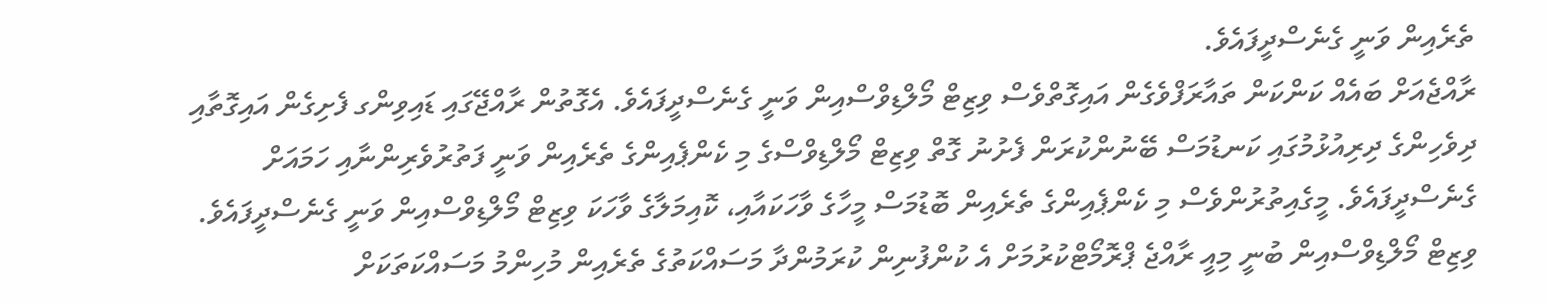ތެރެއިން ވަނީ ގެނެސްދީފައެވެ.
ރާއްޖެއަށް ބައެއް ކަންކަން ތައާރަފްވެގެން އައިގޮތްވެސް ވިޒިޓް މޯލްޑިވްސްއިން ވަނީ ގެނެސްދީފައެވެ. އެގޮތުން ރާއްޖޭގައި ޑައިވިންގ ފެށިގެން އައިގޮތާއި ދިވެހިންގެ ދިރިއުޅުމުގައި ކަނޑުމަސް ބޭނުންކުރަން ފެށުނު ގޮތް ވިޒިޓް މޯލްޑިވްސްގެ މި ކެންޕެއިންގެ ތެރެއިން ވަނީ ފަތުރުވެރިންނާއި ހަމައަށް ގެނެސްދީފައެވެ. މީގެއިތުރުންވެސް މި ކެންޕެއިންގެ ތެރެއިން ބޮޑުމަސް މީހާގެ ވާހަކައާއި، ކޮއިމަލާގެ ވާހަކަ ވިޒިޓް މޯލްޑިވްސްއިން ވަނީ ގެނެސްދީފައެވެ.
ވިޒިޓް މޯލްޑިވްސްއިން ބުނީ މިއީ ރާއްޖެ ޕްރޮމޯޓްކުރުމަށް އެ ކުންފުނިން ކުރަމުންދާ މަސައްކަތުގެ ތެރެއިން މުހިންމު މަސައްކަތަކަށް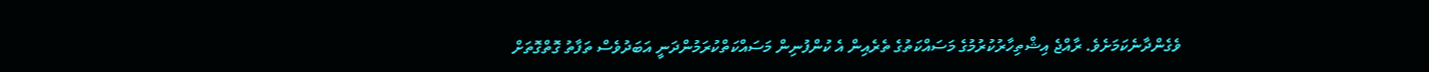ވެގެންދާނެކަމަށެވެ. ރާއްޖެ އިޝްތިހާރުކުރުމުގެ މަސައްކަތުގެ ތެރެއިން އެ ކުންފުނިން މަސައްކަތްކުރަމުންދަނީ އަބަދުވެސް ތަފާތު ގޮތްގޮތަށް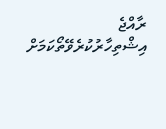ރާއްޖެ އިޝްތިހާރުކުރެވޭތޯކަމަށް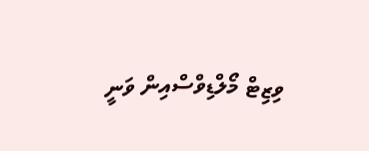ވިޒިޓް މޯލްޑިވްސްއިން ވަނީ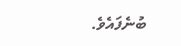ބުނެފައެވެ.